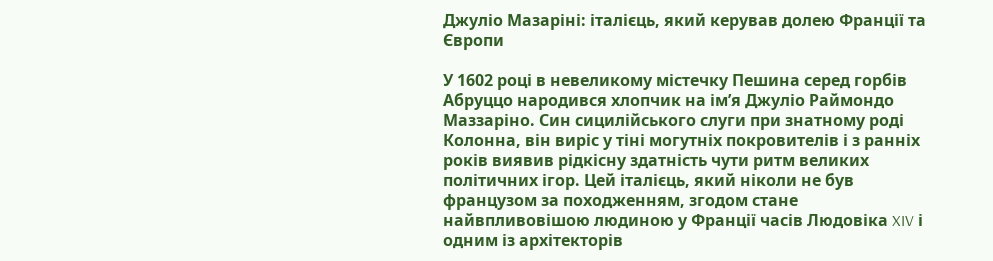Джуліо Мазаріні: італієць, який керував долею Франції та Європи

У 1602 році в невеликому містечку Пешина серед горбів Абруццо народився хлопчик на ім’я Джуліо Раймондо Маззаріно. Син сицилійського слуги при знатному роді Колонна, він виріс у тіні могутніх покровителів і з ранніх років виявив рідкісну здатність чути ритм великих політичних ігор. Цей італієць, який ніколи не був французом за походженням, згодом стане найвпливовішою людиною у Франції часів Людовіка XIV і одним із архітекторів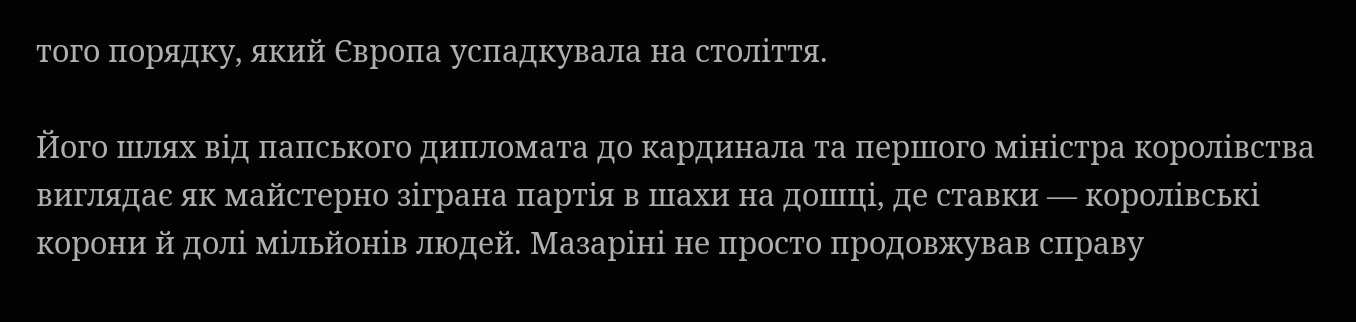того порядку, який Європа успадкувала на століття.

Його шлях від папського дипломата до кардинала та першого міністра королівства виглядає як майстерно зіграна партія в шахи на дошці, де ставки — королівські корони й долі мільйонів людей. Мазаріні не просто продовжував справу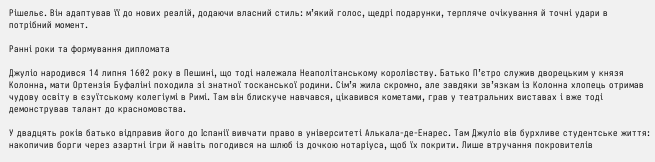Рішельє. Він адаптував її до нових реалій, додаючи власний стиль: м’який голос, щедрі подарунки, терпляче очікування й точні удари в потрібний момент.

Ранні роки та формування дипломата

Джуліо народився 14 липня 1602 року в Пешині, що тоді належала Неаполітанському королівству. Батько П’єтро служив дворецьким у князя Колонна, мати Ортензія Буфаліні походила зі знатної тосканської родини. Сім’я жила скромно, але завдяки зв’язкам із Колонна хлопець отримав чудову освіту в єзуїтському колегіумі в Римі. Там він блискуче навчався, цікавився кометами, грав у театральних виставах і вже тоді демонстрував талант до красномовства.

У двадцять років батько відправив його до Іспанії вивчати право в університеті Алькала-де-Енарес. Там Джуліо вів бурхливе студентське життя: накопичив борги через азартні ігри й навіть погодився на шлюб із дочкою нотаріуса, щоб їх покрити. Лише втручання покровителів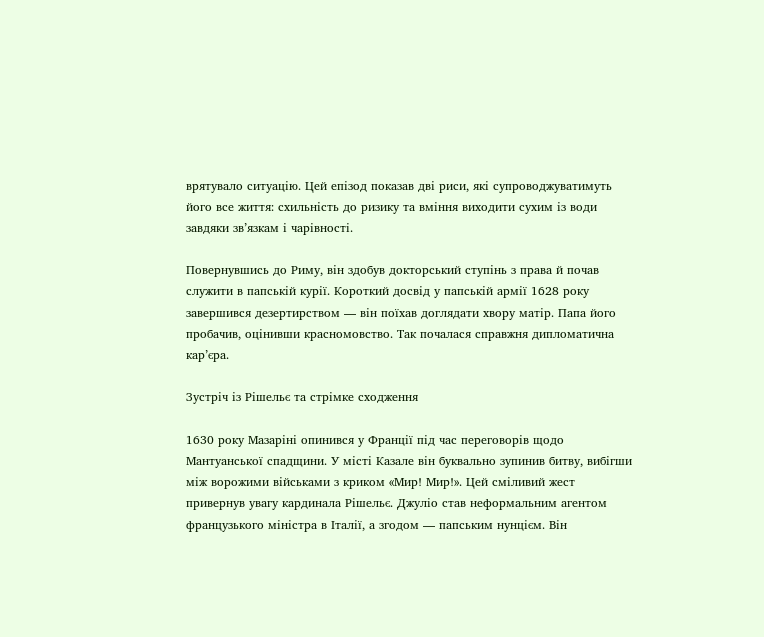врятувало ситуацію. Цей епізод показав дві риси, які супроводжуватимуть його все життя: схильність до ризику та вміння виходити сухим із води завдяки зв’язкам і чарівності.

Повернувшись до Риму, він здобув докторський ступінь з права й почав служити в папській курії. Короткий досвід у папській армії 1628 року завершився дезертирством — він поїхав доглядати хвору матір. Папа його пробачив, оцінивши красномовство. Так почалася справжня дипломатична кар’єра.

Зустріч із Рішельє та стрімке сходження

1630 року Мазаріні опинився у Франції під час переговорів щодо Мантуанської спадщини. У місті Казале він буквально зупинив битву, вибігши між ворожими військами з криком «Мир! Мир!». Цей сміливий жест привернув увагу кардинала Рішельє. Джуліо став неформальним агентом французького міністра в Італії, а згодом — папським нунцієм. Він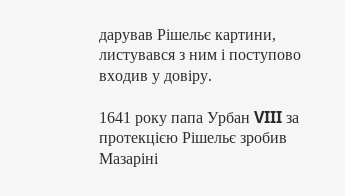дарував Рішельє картини, листувався з ним і поступово входив у довіру.

1641 року папа Урбан VIII за протекцією Рішельє зробив Мазаріні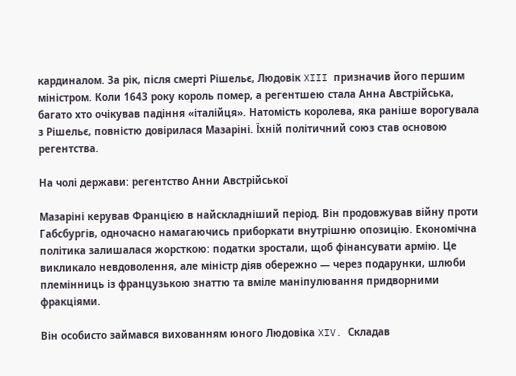кардиналом. За рік, після смерті Рішельє, Людовік XIII призначив його першим міністром. Коли 1643 року король помер, а регентшею стала Анна Австрійська, багато хто очікував падіння «італійця». Натомість королева, яка раніше ворогувала з Рішельє, повністю довірилася Мазаріні. Їхній політичний союз став основою регентства.

На чолі держави: регентство Анни Австрійської

Мазаріні керував Францією в найскладніший період. Він продовжував війну проти Габсбургів, одночасно намагаючись приборкати внутрішню опозицію. Економічна політика залишалася жорсткою: податки зростали, щоб фінансувати армію. Це викликало невдоволення, але міністр діяв обережно — через подарунки, шлюби племінниць із французькою знаттю та вміле маніпулювання придворними фракціями.

Він особисто займався вихованням юного Людовіка XIV. Складав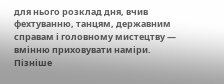для нього розклад дня, вчив фехтуванню, танцям, державним справам і головному мистецтву — вмінню приховувати наміри. Пізніше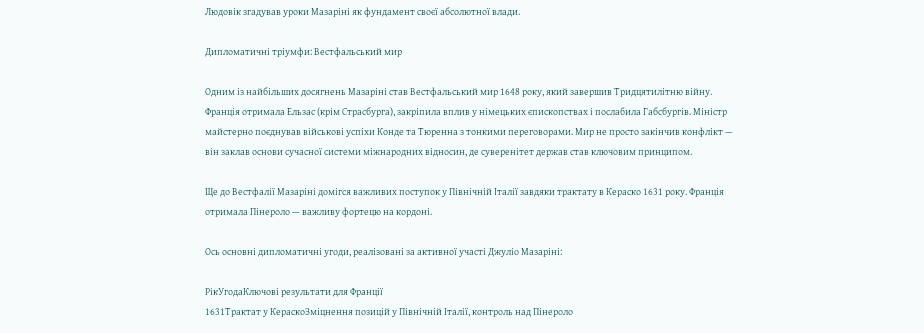Людовік згадував уроки Мазаріні як фундамент своєї абсолютної влади.

Дипломатичні тріумфи: Вестфальський мир

Одним із найбільших досягнень Мазаріні став Вестфальський мир 1648 року, який завершив Тридцятилітню війну. Франція отримала Ельзас (крім Страсбурга), закріпила вплив у німецьких єпископствах і послабила Габсбургів. Міністр майстерно поєднував військові успіхи Конде та Тюренна з тонкими переговорами. Мир не просто закінчив конфлікт — він заклав основи сучасної системи міжнародних відносин, де суверенітет держав став ключовим принципом.

Ще до Вестфалії Мазаріні домігся важливих поступок у Північній Італії завдяки трактату в Кераско 1631 року. Франція отримала Пінероло — важливу фортецю на кордоні.

Ось основні дипломатичні угоди, реалізовані за активної участі Джуліо Мазаріні:

РікУгодаКлючові результати для Франції
1631Трактат у КераскоЗміцнення позицій у Північній Італії, контроль над Пінероло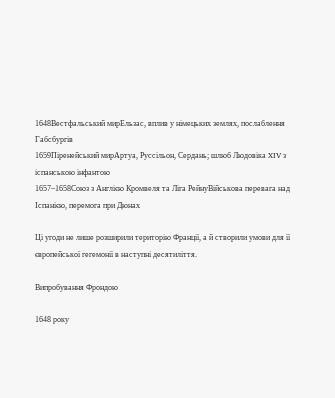1648Вестфальський мирЕльзас, вплив у німецьких землях, послаблення Габсбургів
1659Піренейський мирАртуа, Руссільон, Сердань; шлюб Людовіка XIV з іспанською інфантою
1657–1658Союз з Англією Кромвеля та Ліга РейнуВійськова перевага над Іспанією, перемога при Дюнах

Ці угоди не лише розширили територію Франції, а й створили умови для її європейської гегемонії в наступні десятиліття.

Випробування Фрондою

1648 року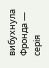вибухнула Фронда — серія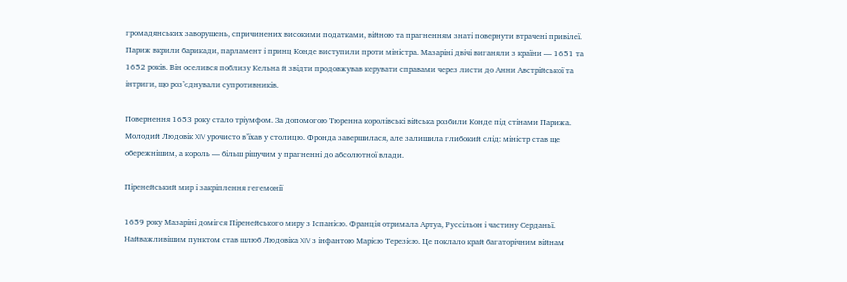громадянських заворушень, спричинених високими податками, війною та прагненням знаті повернути втрачені привілеї. Париж вкрили барикади, парламент і принц Конде виступили проти міністра. Мазаріні двічі виганяли з країни — 1651 та 1652 років. Він оселився поблизу Кельна й звідти продовжував керувати справами через листи до Анни Австрійської та інтриги, що роз’єднували супротивників.

Повернення 1653 року стало тріумфом. За допомогою Тюренна королівські війська розбили Конде під стінами Парижа. Молодий Людовік XIV урочисто в’їхав у столицю. Фронда завершилася, але залишила глибокий слід: міністр став ще обережнішим, а король — більш рішучим у прагненні до абсолютної влади.

Піренейський мир і закріплення гегемонії

1659 року Мазаріні домігся Піренейського миру з Іспанією. Франція отримала Артуа, Руссільон і частину Серданьї. Найважливішим пунктом став шлюб Людовіка XIV з інфантою Марією Терезією. Це поклало край багаторічним війнам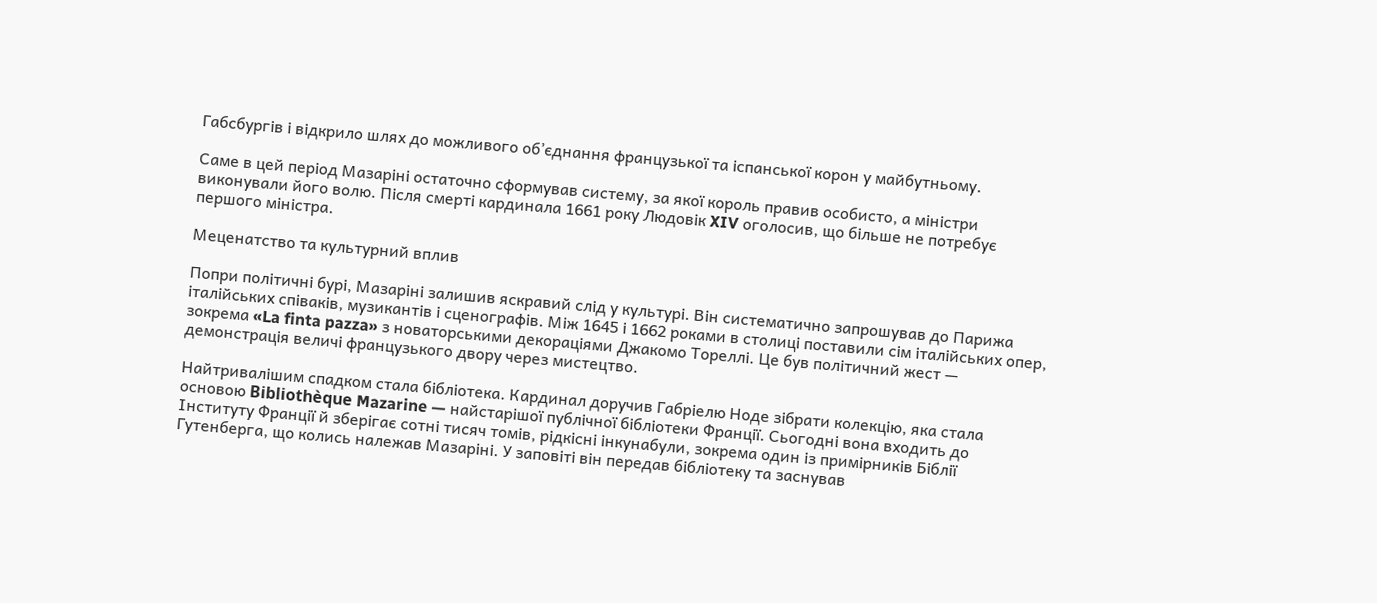Габсбургів і відкрило шлях до можливого об’єднання французької та іспанської корон у майбутньому.

Саме в цей період Мазаріні остаточно сформував систему, за якої король правив особисто, а міністри виконували його волю. Після смерті кардинала 1661 року Людовік XIV оголосив, що більше не потребує першого міністра.

Меценатство та культурний вплив

Попри політичні бурі, Мазаріні залишив яскравий слід у культурі. Він систематично запрошував до Парижа італійських співаків, музикантів і сценографів. Між 1645 і 1662 роками в столиці поставили сім італійських опер, зокрема «La finta pazza» з новаторськими декораціями Джакомо Тореллі. Це був політичний жест — демонстрація величі французького двору через мистецтво.

Найтривалішим спадком стала бібліотека. Кардинал доручив Габріелю Ноде зібрати колекцію, яка стала основою Bibliothèque Mazarine — найстарішої публічної бібліотеки Франції. Сьогодні вона входить до Інституту Франції й зберігає сотні тисяч томів, рідкісні інкунабули, зокрема один із примірників Біблії Гутенберга, що колись належав Мазаріні. У заповіті він передав бібліотеку та заснував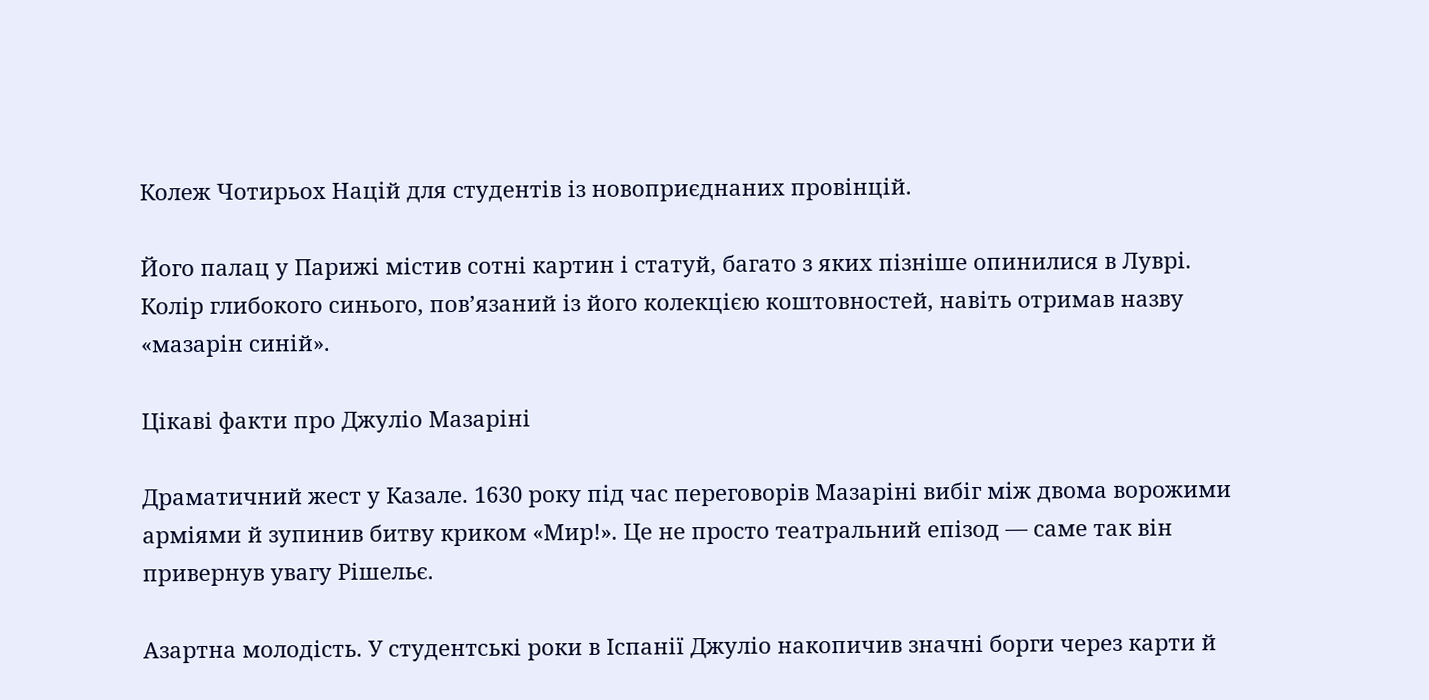Колеж Чотирьох Націй для студентів із новоприєднаних провінцій.

Його палац у Парижі містив сотні картин і статуй, багато з яких пізніше опинилися в Луврі. Колір глибокого синього, пов’язаний із його колекцією коштовностей, навіть отримав назву «мазарін синій».

Цікаві факти про Джуліо Мазаріні

Драматичний жест у Казале. 1630 року під час переговорів Мазаріні вибіг між двома ворожими арміями й зупинив битву криком «Мир!». Це не просто театральний епізод — саме так він привернув увагу Рішельє.

Азартна молодість. У студентські роки в Іспанії Джуліо накопичив значні борги через карти й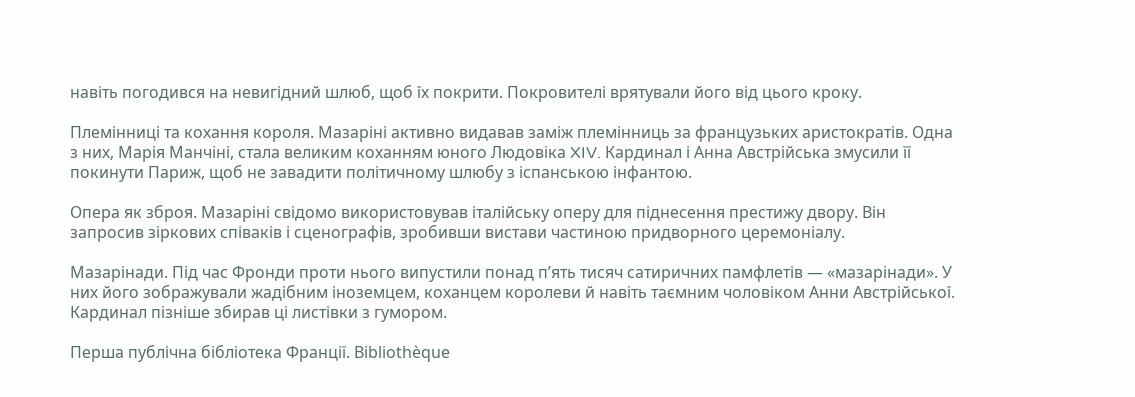навіть погодився на невигідний шлюб, щоб їх покрити. Покровителі врятували його від цього кроку.

Племінниці та кохання короля. Мазаріні активно видавав заміж племінниць за французьких аристократів. Одна з них, Марія Манчіні, стала великим коханням юного Людовіка XIV. Кардинал і Анна Австрійська змусили її покинути Париж, щоб не завадити політичному шлюбу з іспанською інфантою.

Опера як зброя. Мазаріні свідомо використовував італійську оперу для піднесення престижу двору. Він запросив зіркових співаків і сценографів, зробивши вистави частиною придворного церемоніалу.

Мазарінади. Під час Фронди проти нього випустили понад п’ять тисяч сатиричних памфлетів — «мазарінади». У них його зображували жадібним іноземцем, коханцем королеви й навіть таємним чоловіком Анни Австрійської. Кардинал пізніше збирав ці листівки з гумором.

Перша публічна бібліотека Франції. Bibliothèque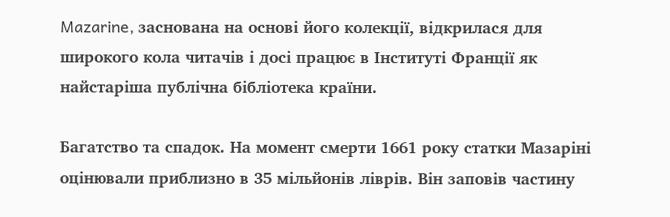Mazarine, заснована на основі його колекції, відкрилася для широкого кола читачів і досі працює в Інституті Франції як найстаріша публічна бібліотека країни.

Багатство та спадок. На момент смерти 1661 року статки Мазаріні оцінювали приблизно в 35 мільйонів ліврів. Він заповів частину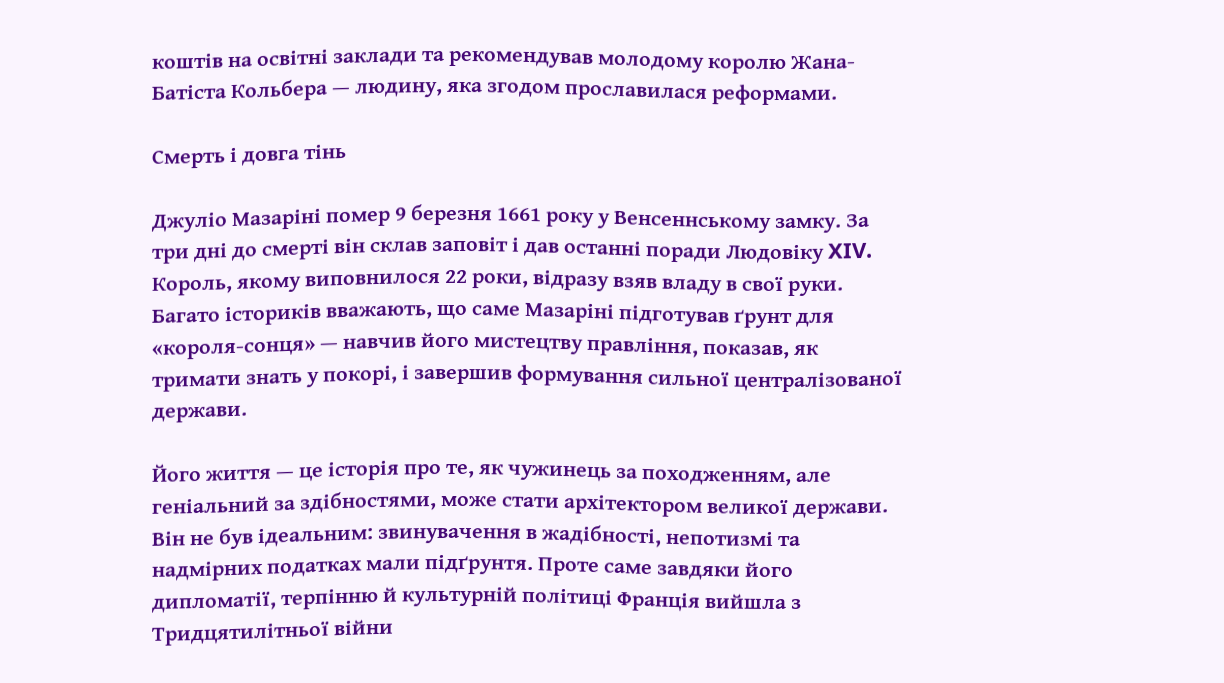коштів на освітні заклади та рекомендував молодому королю Жана-Батіста Кольбера — людину, яка згодом прославилася реформами.

Смерть і довга тінь

Джуліо Мазаріні помер 9 березня 1661 року у Венсеннському замку. За три дні до смерті він склав заповіт і дав останні поради Людовіку XIV. Король, якому виповнилося 22 роки, відразу взяв владу в свої руки. Багато істориків вважають, що саме Мазаріні підготував ґрунт для «короля-сонця» — навчив його мистецтву правління, показав, як тримати знать у покорі, і завершив формування сильної централізованої держави.

Його життя — це історія про те, як чужинець за походженням, але геніальний за здібностями, може стати архітектором великої держави. Він не був ідеальним: звинувачення в жадібності, непотизмі та надмірних податках мали підґрунтя. Проте саме завдяки його дипломатії, терпінню й культурній політиці Франція вийшла з Тридцятилітньої війни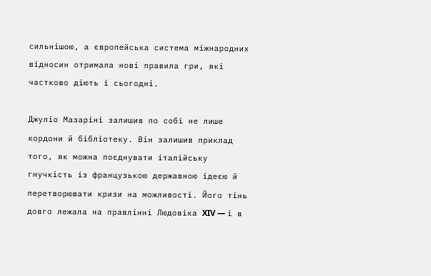сильнішою, а європейська система міжнародних відносин отримала нові правила гри, які частково діють і сьогодні.

Джуліо Мазаріні залишив по собі не лише кордони й бібліотеку. Він залишив приклад того, як можна поєднувати італійську гнучкість із французькою державною ідеєю й перетворювати кризи на можливості. Його тінь довго лежала на правлінні Людовіка XIV — і в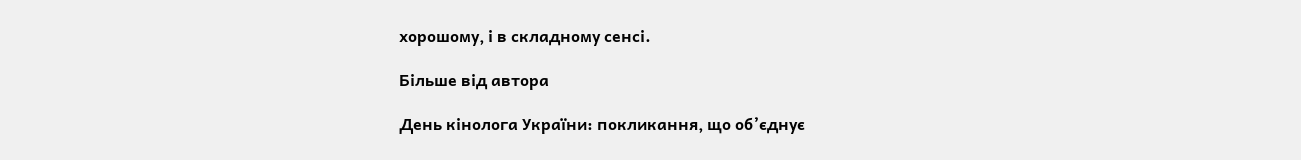хорошому, і в складному сенсі.

Більше від автора

День кінолога України: покликання, що об’єднує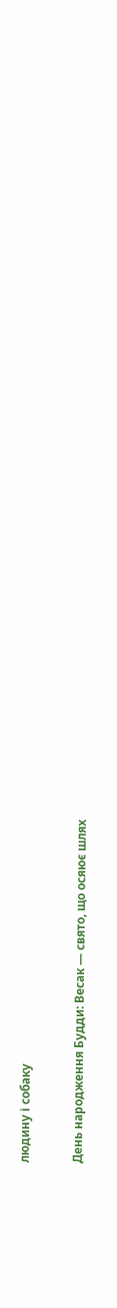людину і собаку

День народження Будди: Весак — свято, що осяює шлях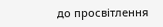до просвітлення